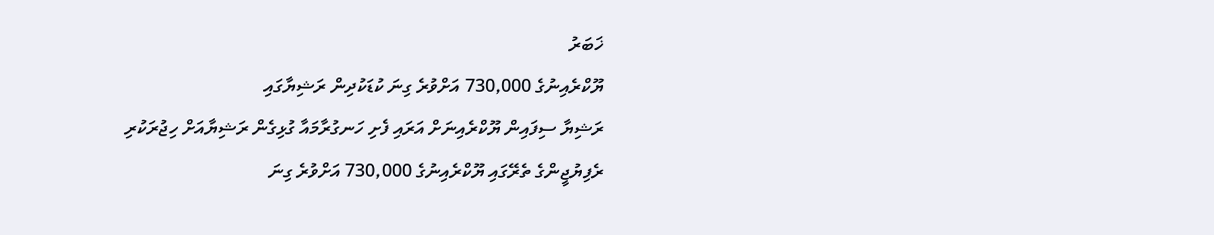ޚަބަރު
ޔޫކްރެއިނުގެ 730,000 އަށްވުރެ ގިނަ ކުޑަކުދިން ރަޝިޔާގައި
ރަޝިޔާ ސިފައިން ޔޫކްރެއިނަށް އަރައި ފެށި ހަނގުރާމައާ ގުޅިގެން ރަޝިޔާއަށް ހިޖުރަކުރި ރެފިޔުޖީންގެ ތެރޭގައި ޔޫކްރެއިނުގެ 730,000 އަށްވުރެ ގިނަ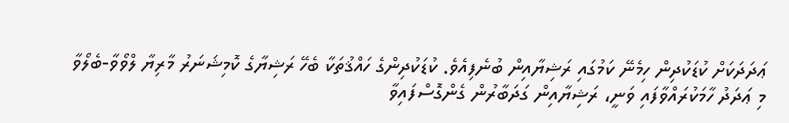ޢަދަދަކަށް ކުޑަކުދިން ހިމެނޭ ކަމުގައި ރަޝިޔާއިން ބުނެފިއެވެ. ކުޑަކުދިންގެ ހައްޤުތަކާ ބެހޭ ރަޝިޔާގެ ކޮމިޝަނަރު މާރިޔާ ލްވޯވާ-ބެލޯވާ މި ޢަދަދު ހާމަކުރައްވާފައި ވަނީ، ރަޝިޔާއިން ގަދަބާރުން ގެންގޮސްފައިވާ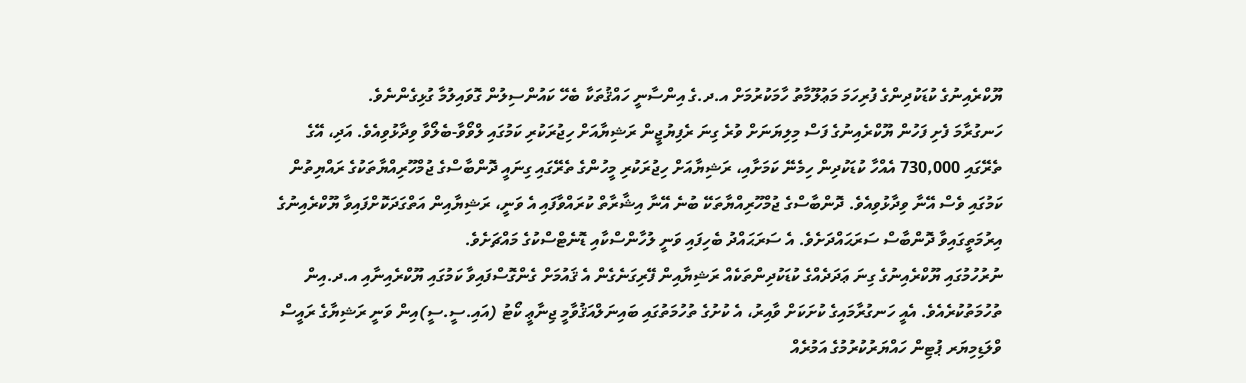ޔޫކްރެއިނުގެ ކުޑަކުދިންގެ ފުރިހަމަ މަޢުލޫމާތު ހާމަކުރުމަށް އ.ދ.ގެ އިންސާނީ ހައްޤުތަކާ ބެހޭ ކައުންސިލުން ގޮވައިލުމާ ގުޅިގެންނެވެ.
ހަނގުރާމަ ފެށި ފަހުން ޔޫކްރެއިނުގެ ފަސް މިލިޔަނަށް ވުރެ ގިނަ ރެފިޔުޖީން ރަޝިޔާއަށް ހިޖުރަކުރި ކަމުގައި ލްވޯވާ-ބެލޯވާ ވިދާޅުވިއެވެ. އަދި، އޭގެ ތެރޭގައި 730,000 އެއްހާ ކުޑަކުދިން ހިމެނޭ ކަމަށާއި، ރަޝިޔާއަށް ހިޖުރަކުރި މީހުންގެ ތެރޭގައި ގިނައީ ދޮންބާސްގެ ޖުމްހޫރިއްޔާތަކުގެ ރައްޔިތުން ކަމުގައި ވެސް އޭނާ ވިދާޅުވިއެވެ. ދޮންބާސްގެ ޖުމްހޫރިއްޔާތަކޭ ބުނެ އޭނާ އިޝާރާތް ކުރައްވާފައި އެ ވަނީ، ރަޝިޔާއިން އަތްގަދަކޮށްފައިވާ ޔޫކްރެއިނުގެ އިރުމަތީގައިވާ ދޮންބާސް ސަރަޙައްދަށެވެ. އެ ސަރަޙައްދު ބެހިފައި ވަނީ ލުހާންސްކާއި ޑޮނެޓްސްކުގެ މައްޗަށެވެ.
ނުރުހުމުގައި ޔޫކްރެއިނުގެ ގިނަ ޢަދަދެއްގެ ކުޑަކުދިންތަކެއް ރަޝިޔާއިން ފޭރިގަނެގެން އެ ޤައުމަށް ގެންގޮސްފައިވާ ކަމުގައި ޔޫކްރެއިނާއި އ.ދ.އިން ތުހުމަތުކުރެއެވެ. އެއީ ހަނގުރާމައިގެ ކުށަކަށް ވާއިރު، އެ ކުށުގެ ތުހުމަތުގައި ބައިނަލްއަޤުވާމީ ޖިނާޢީ ކޯޓު (އައި.ސީ.ސީ)އިން ވަނީ ރަޝިޔާގެ ރައީސް ވްލަޑިމިޔަރ ޕުޓިން ހައްޔަރުކުރުމުގެ އަމުރެއް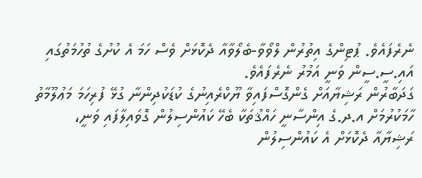ނެރެފައެވެ. ޕުޓިންގެ އިތުރުން ލްވޯވާ-ބެލޯވާއާ ދެކޮޅަށް ވެސް ހަމަ އެ ކުށުގެ ތުހުމަތުގައި އައި.ސީ.ސީން ވަނީ އަމުރު ނެރެފައެވެ.
ގަދަބާރުން ރަޝިޔާއަށް ގެންގޮސްފައިވާ ޔޫކްރެއިނުގެ ކުޑަކުދިންނާ ގުޅޭ ފުރިހަމަ މަޢުލޫމާތު ހާމަކުރުމަށް އ.ދ.ގެ އިންސާނީ ހައްޤުތަކާ ބެހޭ ކައުންސިލުން ގޮވައިލާފައި ވަނީ، ރަޝިޔާއާ ދެކޮޅަށް އެ ކައުންސިލުން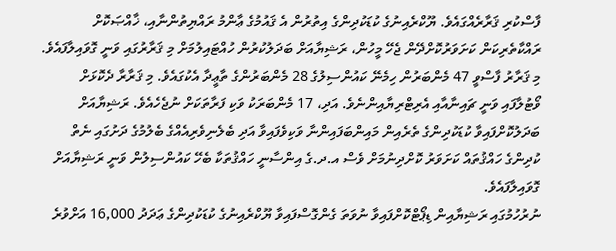ފާސްކުރި ޤަރާރެއްގައެވެ. ޔޫކްރެއިނުގެ ކުޑަކުދިންގެ އިތުރުން އެ ޤައުމުގެ ޢާންމު ރައްޔިތުންނާއި، ޚާއްޞަކޮށް ރައްކާތެރިކަން ކަށަވަރުކޮށްދޭން ޖެހޭ މީހުން، ރަޝިޔާއަށް ބަދަލުކުރުން ހުއްޓައިލުމަށް މި ޤަރާރުގައި ވަނީ ގޮވައިލާފައެވެ.
މި ޤަރާރު ފާސްވީ 47 މެންބަރުން ހިމެނޭ ކައުންސިލުގެ 28 މެންބަރުންގެ ތާޢީދާ އެކުގައެވެ. މި ޤަރާރާ ދެކޮޅަށް ވޯޓުލާފައި ވަނީ ޗައިނާއާއި އެރިޓްރިޔާއިންނެވެ. އަދި، 17 މެންބަރަކު ވަކި ފަރާތަކަށް ނުޖެހެއެވެ. ރަޝިޔާއަށް ބަދަލުކޮށްފައިވާ ކުޑަކުދިންގެ ތެރެއިން މައިންބަފައިންނާ ވަކިވެފައިވާ އަދި ބެލެނިވެރިއެއްގެ ބެލުމުގެ ދަށުގައި ނެތް ކުދިންގެ ހައްޤުތައް ކަށަވަރު ކޮށްދިނުމަށް ވެސް އ.ދ.ގެ އިންސާނީ ހައްޤުތަކާ ބެހޭ ކައުންސިލުން ވަނީ ރަޝިޔާއަށް ގޮވައިލާފައެވެ.
ނުރުހުމުގައި ރަޝިޔާއިން ޑިޕޯޓްކޮށްފައިވާ ނުވަތަ ގެންގޮސްފައިވާ ޔޫކްރެއިނުގެ ކުޑަކުދިންގެ ޢަދަދު 16,000 އަށްވުރެ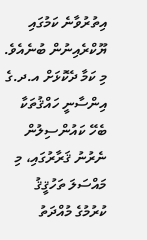އިތުރުވާނެ ކަމުގައި ޔޫކްރެއިނުން ބުނެއެވެ. މި ކަމާ ދެކޮޅަށް އ.ދ.ގެ އިންސާނީ ހައްޤުތަކާ ބެހޭ ކައުންސިލުން ނެރުނު ޤަރާރުގައި، މި މައްސަލަ ތަހުޤީޤު ކުރުމުގެ މުއްދަތު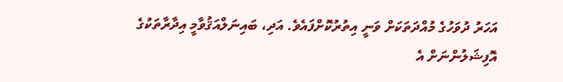އަހަރު ދުވަހުގެ މުއްދަތަކަށް ވަނީ އިތުރުކޮށްފައެވެ. އަދި، ބައިނަލްއަޤުވާމީ އިދާރާތަކުގެ އޮފިޝަލުންނަށް އެ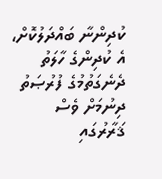ކުދިންނާ ބައްދަލުކޮށް، އެ ކުދިންގެ ހާލަތު ދެނެގަތުމުގެ ފުރުޞަތު ދިނުމަށް ވެސް ޤަރާރުގައި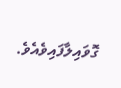ގޮވައިލާފައިވެއެވެ.